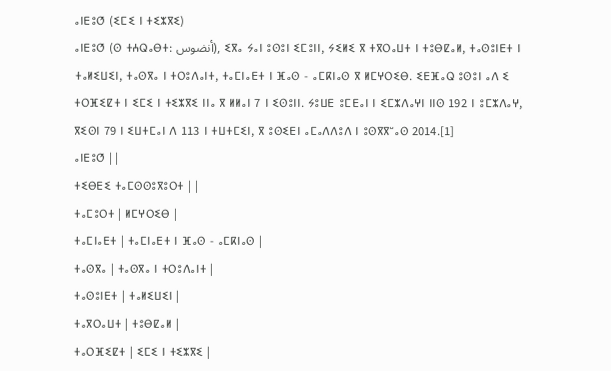ⴰⵏⴹⵓⵚ (ⵉⵎⵉ ⵏ ⵜⵉⵣⴳⵉ)
ⴰⵏⴹⵓⵚ (ⵙ ⵜⵄⵕⴰⴱⵜ: أنضوس), ⵉⴳⴰ ⵢⴰⵏ ⵓⵙⵓⵏ ⵉⵎⵓⵏⵏ, ⵢⵉⵍⵉ ⴳ ⵜⴳⵔⴰⵡⵜ ⵏ ⵜⵓⴱⵇⴰⵍ, ⵜⴰⵙⵓⵏⴹⵜ ⵏ ⵜⴰⵍⵉⵡⵉⵏ, ⵜⴰⵙⴳⴰ ⵏ ⵜⵔⵓⴷⴰⵏⵜ, ⵜⴰⵎⵏⴰⴹⵜ ⵏ ⴼⴰⵙ - ⴰⵎⴽⵏⴰⵙ ⴳ ⵍⵎⵖⵔⵉⴱ. ⵉⴹⴼⴰⵕ ⵓⵙⵓⵏ ⴰⴷ ⵉ ⵜⵔⴼⵉⵇⵜ ⵏ ⵉⵎⵉ ⵏ ⵜⵉⵣⴳⵉ ⵏⵏⴰ ⴳ ⵍⵍⴰⵏ 7 ⵏ ⵉⵙⵓⵏⵏ. ⵢⵓⵡⴹ ⵓⵎⴹⴰⵏ ⵏ ⵉⵎⵣⴷⴰⵖⵏ ⵏⵏⵙ 192 ⵏ ⵓⵎⵣⴷⴰⵖ, ⴳⵉⵙⵏ 79 ⵏ ⵉⵡⵜⵎⴰⵏ ⴷ 113 ⵏ ⵜⵡⵜⵎⵉⵏ, ⴳ ⵓⵙⵉⴹⵏ ⴰⵎⴰⴷⴷⵓⴷ ⵏ ⵓⵙⴳⴳⵯⴰⵙ 2014.[1]
ⴰⵏⴹⵓⵚ | |
ⵜⵉⴱⴹⵉ ⵜⴰⵎⵙⵙⵓⴳⵓⵔⵜ | |
ⵜⴰⵎⵓⵔⵜ | ⵍⵎⵖⵔⵉⴱ |
ⵜⴰⵎⵏⴰⴹⵜ | ⵜⴰⵎⵏⴰⴹⵜ ⵏ ⴼⴰⵙ - ⴰⵎⴽⵏⴰⵙ |
ⵜⴰⵙⴳⴰ | ⵜⴰⵙⴳⴰ ⵏ ⵜⵔⵓⴷⴰⵏⵜ |
ⵜⴰⵙⵓⵏⴹⵜ | ⵜⴰⵍⵉⵡⵉⵏ |
ⵜⴰⴳⵔⴰⵡⵜ | ⵜⵓⴱⵇⴰⵍ |
ⵜⴰⵔⴼⵉⵇⵜ | ⵉⵎⵉ ⵏ ⵜⵉⵣⴳⵉ |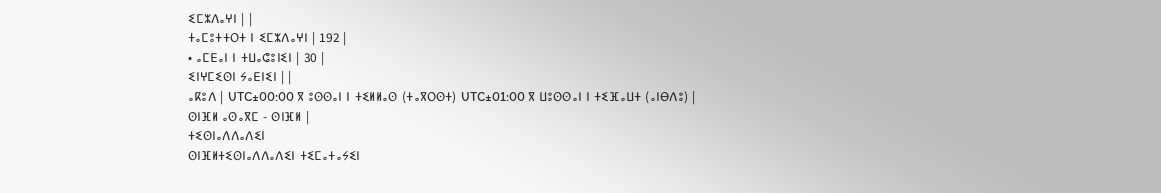ⵉⵎⵣⴷⴰⵖⵏ | |
ⵜⴰⵎⵓⵜⵜⵔⵜ ⵏ ⵉⵎⵣⴷⴰⵖⵏ | 192 |
• ⴰⵎⴹⴰⵏ ⵏ ⵜⵡⴰⵛⵓⵏⵉⵏ | 30 |
ⵉⵏⵖⵎⵉⵙⵏ ⵢⴰⴹⵏⵉⵏ | |
ⴰⴽⵓⴷ | UTC±00:00 ⴳ ⵓⵙⵙⴰⵏ ⵏ ⵜⵉⵍⵍⴰⵙ (ⵜⴰⴳⵔⵙⵜ) UTC±01:00 ⴳ ⵡⵓⵙⵙⴰⵏ ⵏ ⵜⵉⴼⴰⵡⵜ (ⴰⵏⴱⴷⵓ) |
ⵙⵏⴼⵍ ⴰⵙⴰⴳⵎ - ⵙⵏⴼⵍ |
ⵜⵉⵙⵏⴰⴷⴷⴰⴷⵉⵏ
ⵙⵏⴼⵍⵜⵉⵙⵏⴰⴷⴷⴰⴷⵉⵏ ⵜⵉⵎⴰⵜⴰⵢⵉⵏ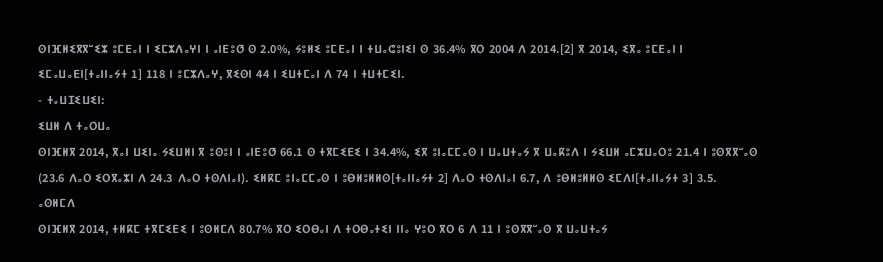ⵙⵏⴼⵍⵉⴳⴳⵯⵉⵣ ⵓⵎⴹⴰⵏ ⵏ ⵉⵎⵣⴷⴰⵖⵏ ⵏ ⴰⵏⴹⵓⵚ ⵙ 2.0%, ⵢⵓⵍⵉ ⵓⵎⴹⴰⵏ ⵏ ⵜⵡⴰⵛⵓⵏⵉⵏ ⵙ 36.4% ⴳⵔ 2004 ⴷ 2014.[2] ⴳ 2014, ⵉⴳⴰ ⵓⵎⴹⴰⵏ ⵏ ⵉⵎⴰⵡⴰⴹⵏ[ⵜⴰⵏⵏⴰⵢⵜ 1] 118 ⵏ ⵓⵎⵣⴷⴰⵖ, ⴳⵉⵙⵏ 44 ⵏ ⵉⵡⵜⵎⴰⵏ ⴷ 74 ⵏ ⵜⵡⵜⵎⵉⵏ.
- ⵜⴰⵡⵊⵉⵡⵉⵏ:
ⵉⵡⵍ ⴷ ⵜⴰⵔⵡⴰ
ⵙⵏⴼⵍⴳ 2014, ⴳⴰⵏ ⵡⵉⵏⴰ ⵢⵉⵡⵍⵏ ⴳ ⵓⵙⵓⵏ ⵏ ⴰⵏⴹⵓⵚ 66.1 ⵙ ⵜⴳⵎⵉⴹⵉ ⵏ 34.4%, ⵉⴳ ⵓⵏⴰⵎⵎⴰⵙ ⵏ ⵡⴰⵡⵜⴰⵢ ⴳ ⵡⴰⴽⵓⴷ ⵏ ⵢⵉⵡⵍ ⴰⵎⵣⵡⴰⵔⵓ 21.4 ⵏ ⵓⵙⴳⴳⵯⴰⵙ (23.6 ⴷⴰⵔ ⵉⵔⴳⴰⵣⵏ ⴷ 24.3 ⴷⴰⵔ ⵜⵙⴷⵏⴰⵏ). ⵉⵍⴽⵎ ⵓⵏⴰⵎⵎⴰⵙ ⵏ ⵓⴱⵍⵓⵍⵍⵙ[ⵜⴰⵏⵏⴰⵢⵜ 2] ⴷⴰⵔ ⵜⵙⴷⵏⴰⵏ 6.7, ⴷ ⵓⴱⵍⵓⵍⵍⵙ ⵉⵎⴷⵏ[ⵜⴰⵏⵏⴰⵢⵜ 3] 3.5.
ⴰⵙⵍⵎⴷ
ⵙⵏⴼⵍⴳ 2014, ⵜⵍⴽⵎ ⵜⴳⵎⵉⴹⵉ ⵏ ⵓⵙⵍⵎⴷ 80.7% ⴳⵔ ⵉⵔⴱⴰⵏ ⴷ ⵜⵔⴱⴰⵜⵉⵏ ⵏⵏⴰ ⵖⵓⵔ ⴳⵔ 6 ⴷ 11 ⵏ ⵓⵙⴳⴳⵯⴰⵙ ⴳ ⵡⴰⵡⵜⴰⵢ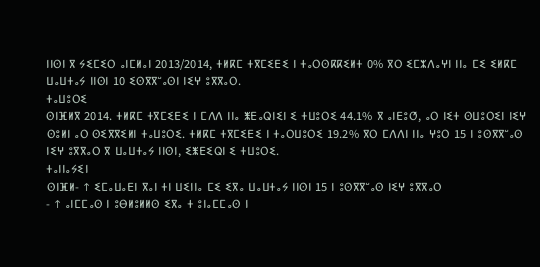ⵏⵏⵙⵏ ⴳ ⵢⵉⵎⵉⵔ ⴰⵏⵎⵍⴰⵏ 2013/2014, ⵜⵍⴽⵎ ⵜⴳⵎⵉⴹⵉ ⵏ ⵜⴰⵔⵙⴽⴽⵉⵍⵜ 0% ⴳⵔ ⵉⵎⵣⴷⴰⵖⵏ ⵏⵏⴰ ⵎⵉ ⵉⵍⴽⵎ ⵡⴰⵡⵜⴰⵢ ⵏⵏⵙⵏ 10 ⵉⵙⴳⴳⵯⴰⵙⵏ ⵏⵉⵖ ⵓⴳⴳⴰⵔ.
ⵜⴰⵡⵓⵔⵉ
ⵙⵏⴼⵍⴳ 2014. ⵜⵍⴽⵎ ⵜⴳⵎⵉⴹⵉ ⵏ ⵎⴷⴷ ⵏⵏⴰ ⵥⴹⴰⵕⵏⵉⵏ ⵉ ⵜⵡⵓⵔⵉ 44.1% ⴳ ⴰⵏⴹⵓⵚ, ⴰⵔ ⵏⵉⵜ ⵙⵡⵓⵔⵉⵏ ⵏⵉⵖ ⵙⵓⵍⵏ ⴰⵔ ⵙⵉⴳⴳⵉⵍⵏ ⵜⴰⵡⵓⵔⵉ. ⵜⵍⴽⵎ ⵜⴳⵎⵉⴹⵉ ⵏ ⵜⴰⵔⵡⵓⵔⵉ 19.2% ⴳⵔ ⵎⴷⴷⵏ ⵏⵏⴰ ⵖⵓⵔ 15 ⵏ ⵓⵙⴳⴳⵯⴰⵙ ⵏⵉⵖ ⵓⴳⴳⴰⵔ ⴳ ⵡⴰⵡⵜⴰⵢ ⵏⵏⵙⵏ, ⵉⵥⴹⵉⵕⵏ ⵉ ⵜⵡⵓⵔⵉ.
ⵜⴰⵏⵏⴰⵢⵉⵏ
ⵙⵏⴼⵍ- ↑ ⵉⵎⴰⵡⴰⴹⵏ ⴳⴰⵏ ⵜⵏ ⵡⵉⵏⵏⴰ ⵎⵉ ⵉⴳⴰ ⵡⴰⵡⵜⴰⵢ ⵏⵏⵙⵏ 15 ⵏ ⵓⵙⴳⴳⵯⴰⵙ ⵏⵉⵖ ⵓⴳⴳⴰⵔ
- ↑ ⴰⵏⵎⵎⴰⵙ ⵏ ⵓⴱⵍⵓⵍⵍⵙ ⵉⴳⴰ ⵜ ⵓⵏⴰⵎⵎⴰⵙ ⵏ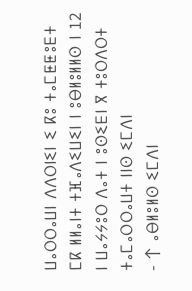ⵡⴰⵔⵔⴰⵡⵏ ⴷⴷⵔⵏⵉⵏ ⵉ ⴽⵓ ⵜⴰⵎⵟⵟⵓⴹⵜ ⵎⴽ ⵍⵍⴰⵏⵜ ⵜⴼⴰⴷⵉⵡⵉⵏ ⵏ ⵓⴱⵍⵓⵍⵍⵙ ⵏ 12 ⵏ ⵡⴰⵢⵢⵓⵔ ⴷⴰⵜ ⵏ ⵓⵙⵉⴹⵏ ⴳ ⵜⵓⵔⴷⵔⵜ ⵜⴰⵎⴰⵔⵔⴰⵡⵜ ⵏⵏⵙ ⵉⵎⴷⵏ
- ↑ ⴰⴱⵍⵓⵍⵙ ⵉⵎⴷⵏ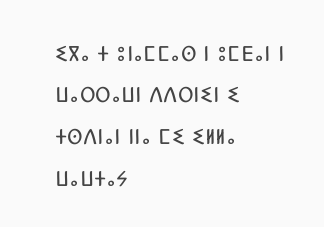ⵉⴳⴰ ⵜ ⵓⵏⴰⵎⵎⴰⵙ ⵏ ⵓⵎⴹⴰⵏ ⵏ ⵡⴰⵔⵔⴰⵡⵏ ⴷⴷⵔⵏⵉⵏ ⵉ ⵜⵙⴷⵏⴰⵏ ⵏⵏⴰ ⵎⵉ ⵉⵍⵍⴰ ⵡⴰⵡⵜⴰⵢ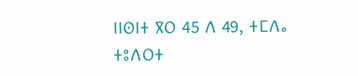ⵏⵏⵙⵏⵜ ⴳⵔ 45 ⴷ 49, ⵜⵎⴷⴰ ⵜⵓⴷⵔⵜ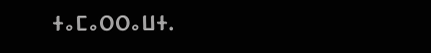ⵜⴰⵎⴰⵔⵔⴰⵡⵜ.